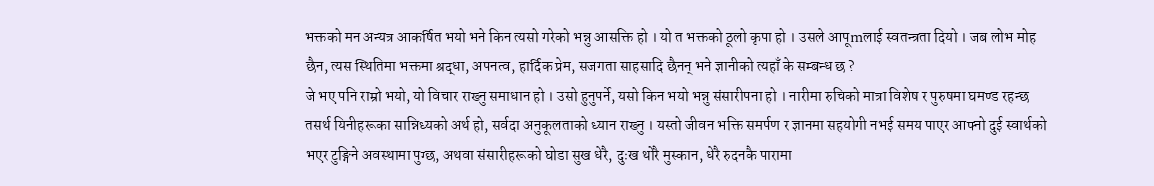भक्तको मन अन्यत्र आकर्षित भयो भने किन त्यसो गरेको भन्नु आसक्ति हो । यो त भक्तको ठूलो कृपा हो । उसले आपूmलाई स्वतन्त्रता दियो । जब लोभ मोह छैन, त्यस स्थितिमा भक्तमा श्रद्धा, अपनत्व, हार्दिक प्रेम, सजगता साहसादि छैनन् भने ज्ञानीको त्यहाँ के सम्बन्ध छ ?
जे भए पनि राम्रो भयो, यो विचार राख्नु समाधान हो । उसो हुनुपर्ने, यसो किन भयो भन्नु संसारीपना हो । नारीमा रुचिको मात्रा विशेष र पुरुषमा घमण्ड रहन्छ तसर्थ यिनीहरूका सान्निध्यको अर्थ हो, सर्वदा अनुकूलताको ध्यान राख्नु । यस्तो जीवन भक्ति समर्पण र ज्ञानमा सहयोगी नभई समय पाएर आफ्नो दुई स्वार्थको भएर टुङ्गिने अवस्थामा पुग्छ, अथवा संसारीहरूको घोडा सुख धेरै, दुःख थोरै मुस्कान, धेरै रुदनकै पारामा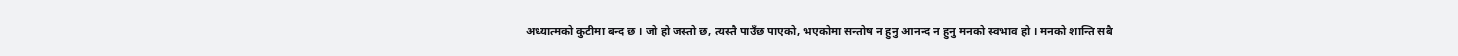अध्यात्मको कुटीमा बन्द छ । जो हो जस्तो छ, त्यस्तै पाउँछ पाएको, भएकोमा सन्तोष न हुनु आनन्द न हुनु मनको स्वभाव हो । मनको शान्ति सबै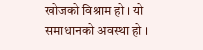खोजको विश्राम हो । यो समाधानको अवस्था हो ।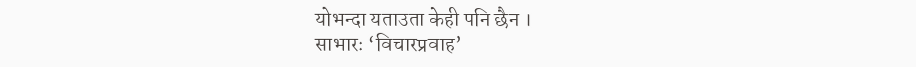योभन्दा यताउता केही पनि छैन ।
साभारः ‘विचारप्रवाह’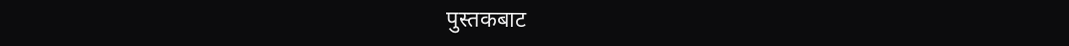पुस्तकबाट